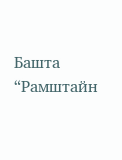Башта “Рамштайн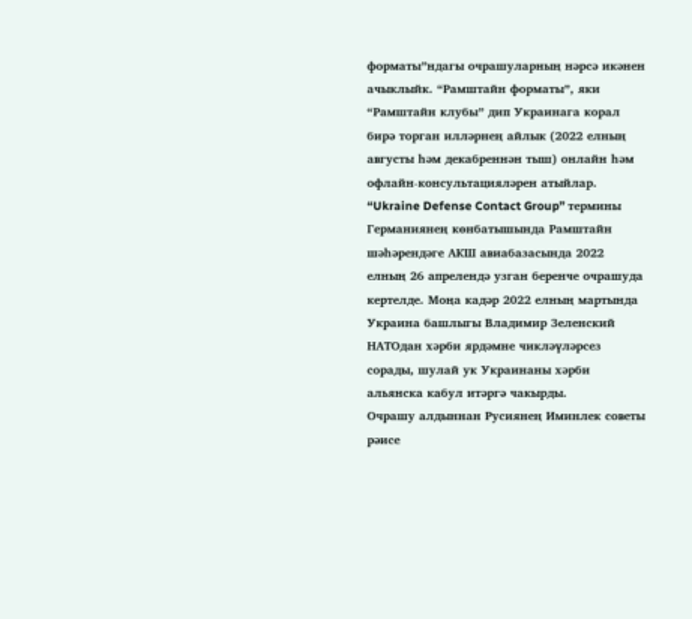форматы”ндагы очрашуларның нәрсә икәнен ачыклыйк. “Рамштайн форматы”, яки “Рамштайн клубы” дип Украинага корал бирә торган илләрнең айлык (2022 елның августы һәм декабреннән тыш) онлайн һәм офлайн-консультацияләрен атыйлар. “Ukraine Defense Contact Group” термины Германиянең көнбатышында Рамштайн шәһәрендәге АКШ авиабазасында 2022 елның 26 апрелендә узган беренче очрашуда кертелде. Моңа кадәр 2022 елның мартында Украина башлыгы Владимир Зеленский НАТОдан хәрби ярдәмне чикләүләрсез сорады, шулай ук Украинаны хәрби альянска кабул итәргә чакырды.
Очрашу алдыннан Русиянең Иминлек советы рәисе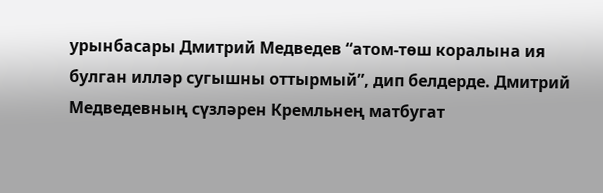урынбасары Дмитрий Медведев “атом-төш коралына ия булган илләр сугышны оттырмый”, дип белдерде. Дмитрий Медведевның сүзләрен Кремльнең матбугат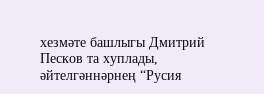хезмәте башлыгы Дмитрий Песков та хуплады, әйтелгәннәрнең “Русия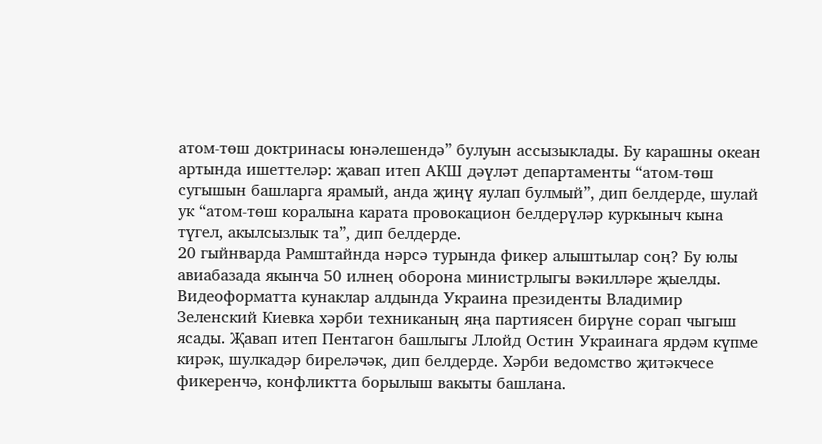атом-төш доктринасы юнәлешендә” булуын ассызыклады. Бу карашны океан артында ишеттеләр: җавап итеп АКШ дәүләт департаменты “атом-төш сугышын башларга ярамый, анда җиңү яулап булмый”, дип белдерде, шулай ук “атом-төш коралына карата провокацион белдерүләр куркыныч кына түгел, акылсызлык та”, дип белдерде.
20 гыйнварда Рамштайнда нәрсә турында фикер алыштылар соң? Бу юлы авиабазада якынча 50 илнең оборона министрлыгы вәкилләре җыелды. Видеоформатта кунаклар алдында Украина президенты Владимир Зеленский Киевка хәрби техниканың яңа партиясен бирүне сорап чыгыш ясады. Җавап итеп Пентагон башлыгы Ллойд Остин Украинага ярдәм күпме кирәк, шулкадәр биреләчәк, дип белдерде. Хәрби ведомство җитәкчесе фикеренчә, конфликтта борылыш вакыты башлана.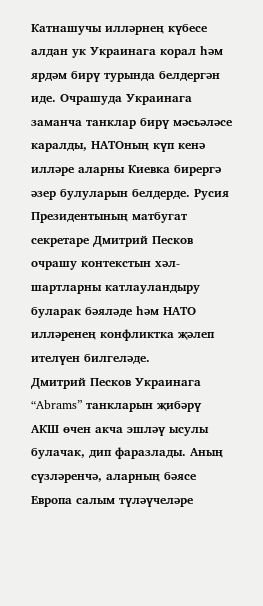Катнашучы илләрнең күбесе алдан ук Украинага корал һәм ярдәм бирү турында белдергән иде. Очрашуда Украинага заманча танклар бирү мәсьәләсе каралды, НАТОның күп кенә илләре аларны Киевка бирергә әзер булуларын белдерде. Русия Президентының матбугат секретаре Дмитрий Песков очрашу контекстын хәл-шартларны катлауландыру буларак бәяләде һәм НАТО илләренең конфликтка җәлеп ителүен билгеләде.
Дмитрий Песков Украинага “Abrams” танкларын җибәрү АКШ өчен акча эшләү ысулы булачак, дип фаразлады. Аның сүзләренчә, аларның бәясе Европа салым түләүчеләре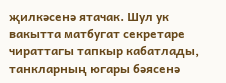җилкәсенә ятачак. Шул ук вакытта матбугат секретаре чираттагы тапкыр кабатлады, танкларның югары бәясенә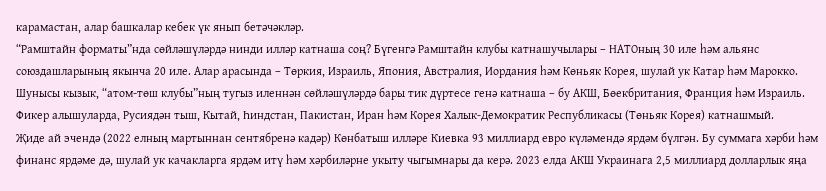карамастан, алар башкалар кебек үк янып бетәчәкләр.
“Рамштайн форматы”нда сөйләшүләрдә нинди илләр катнаша соң? Бүгенгә Рамштайн клубы катнашучылары – НАТОның 30 иле һәм альянс союздашларының якынча 20 иле. Алар арасында – Төркия, Израиль, Япония, Австралия, Иордания һәм Көньяк Корея, шулай ук Катар һәм Марокко. Шунысы кызык, “атом-төш клубы”ның тугыз иленнән сөйләшүләрдә бары тик дүртесе генә катнаша – бу АКШ, Бөекбритания, Франция һәм Израиль. Фикер алышуларда, Русиядән тыш, Кытай, Һиндстан, Пакистан, Иран һәм Корея Халык-Демократик Республикасы (Төньяк Корея) катнашмый.
Җиде ай эчендә (2022 елның мартыннан сентябренә кадәр) Көнбатыш илләре Киевка 93 миллиард евро күләмендә ярдәм бүлгән. Бу суммага хәрби һәм финанс ярдәме дә, шулай ук качакларга ярдәм итү һәм хәрбиләрне укыту чыгымнары да керә. 2023 елда АКШ Украинага 2,5 миллиард долларлык яңа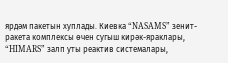ярдәм пакетын хуплады. Киевка “NASAMS” зенит-ракета комплексы өчен сугыш кирәк-яраклары, “HIMARS” залп уты реактив системалары,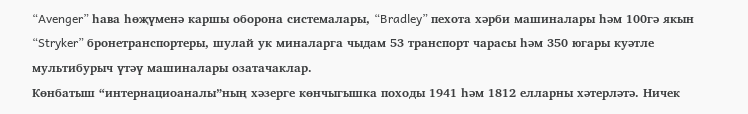“Avenger” һава һөҗүменә каршы оборона системалары, “Bradley” пехота хәрби машиналары һәм 100гә якын “Stryker” бронетранспортеры, шулай ук миналарга чыдам 53 транспорт чарасы һәм 350 югары куәтле мультибурыч үтәү машиналары озатачаклар.
Көнбатыш “интернациоаналы”ның хәзерге көнчыгышка походы 1941 һәм 1812 елларны хәтерләтә. Ничек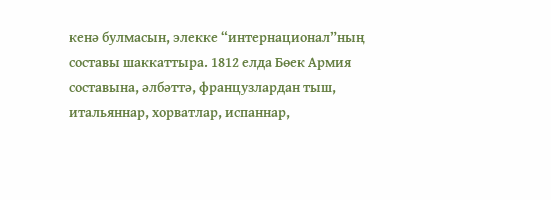кенә булмасын, элекке “интернационал”ның составы шаккаттыра. 1812 елда Бөек Армия составына, әлбәттә, французлардан тыш, итальяннар, хорватлар, испаннар,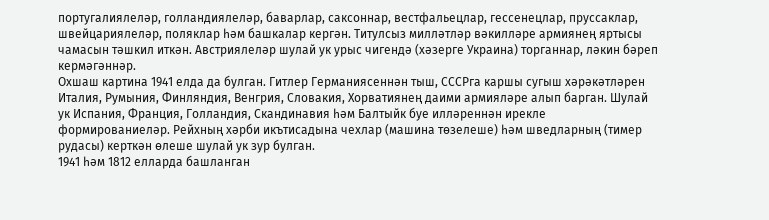португалиялеләр, голландиялеләр, баварлар, саксоннар, вестфальецлар, гессенецлар, пруссаклар, швейцариялеләр, поляклар һәм башкалар кергән. Титулсыз милләтләр вәкилләре армиянең яртысы чамасын тәшкил иткән. Австриялеләр шулай ук урыс чигендә (хәзерге Украина) торганнар, ләкин бәреп кермәгәннәр.
Охшаш картина 1941 елда да булган. Гитлер Германиясеннән тыш, СССРга каршы сугыш хәрәкәтләрен Италия, Румыния, Финляндия, Венгрия, Словакия, Хорватиянең даими армияләре алып барган. Шулай ук Испания, Франция, Голландия, Скандинавия һәм Балтыйк буе илләреннән ирекле формированиеләр. Рейхның хәрби икътисадына чехлар (машина төзелеше) һәм шведларның (тимер рудасы) керткән өлеше шулай ук зур булган.
1941 һәм 1812 елларда башланган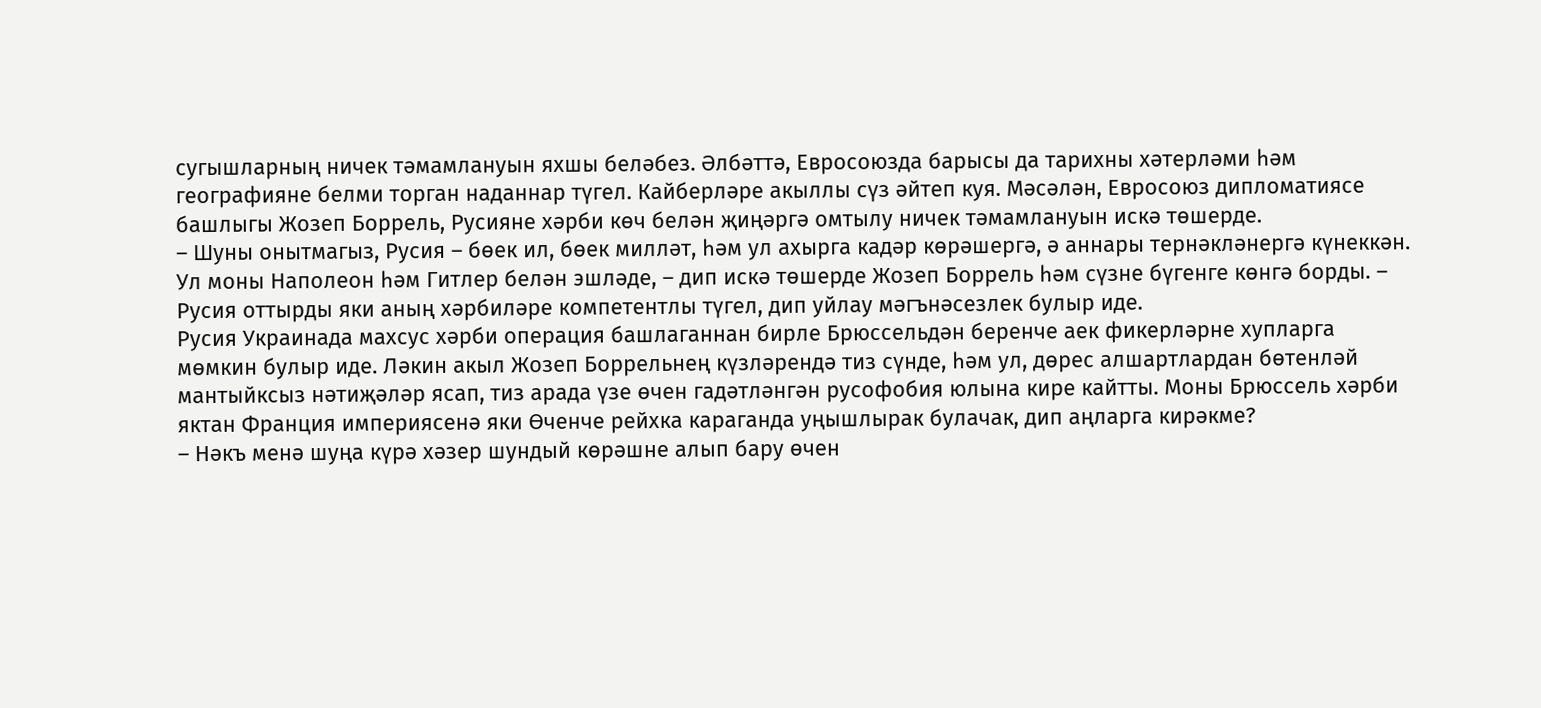сугышларның ничек тәмамлануын яхшы беләбез. Әлбәттә, Евросоюзда барысы да тарихны хәтерләми һәм географияне белми торган наданнар түгел. Кайберләре акыллы сүз әйтеп куя. Мәсәлән, Евросоюз дипломатиясе башлыгы Жозеп Боррель, Русияне хәрби көч белән җиңәргә омтылу ничек тәмамлануын искә төшерде.
– Шуны онытмагыз, Русия – бөек ил, бөек милләт, һәм ул ахырга кадәр көрәшергә, ә аннары тернәкләнергә күнеккән. Ул моны Наполеон һәм Гитлер белән эшләде, – дип искә төшерде Жозеп Боррель һәм сүзне бүгенге көнгә борды. – Русия оттырды яки аның хәрбиләре компетентлы түгел, дип уйлау мәгънәсезлек булыр иде.
Русия Украинада махсус хәрби операция башлаганнан бирле Брюссельдән беренче аек фикерләрне хупларга мөмкин булыр иде. Ләкин акыл Жозеп Боррельнең күзләрендә тиз сүнде, һәм ул, дөрес алшартлардан бөтенләй мантыйксыз нәтиҗәләр ясап, тиз арада үзе өчен гадәтләнгән русофобия юлына кире кайтты. Моны Брюссель хәрби яктан Франция империясенә яки Өченче рейхка караганда уңышлырак булачак, дип аңларга кирәкме?
– Нәкъ менә шуңа күрә хәзер шундый көрәшне алып бару өчен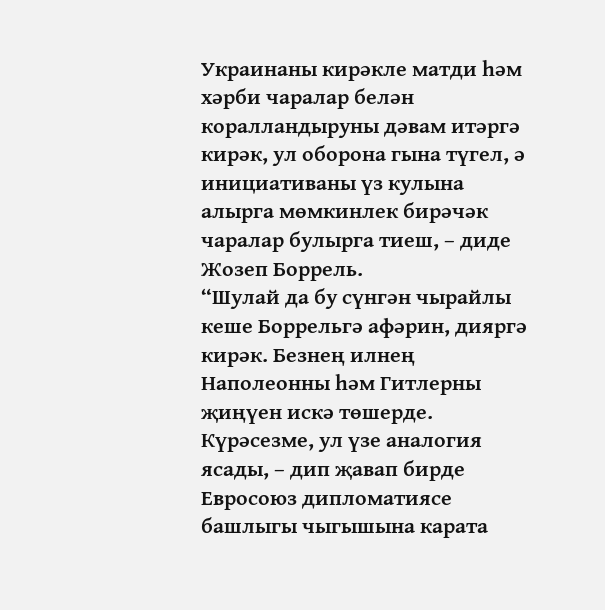Украинаны кирәкле матди һәм хәрби чаралар белән коралландыруны дәвам итәргә кирәк, ул оборона гына түгел, ә инициативаны үз кулына алырга мөмкинлек бирәчәк чаралар булырга тиеш, – диде Жозеп Боррель.
“Шулай да бу сүнгән чырайлы кеше Боррельгә афәрин, дияргә кирәк. Безнең илнең Наполеонны һәм Гитлерны җиңүен искә төшерде. Күрәсезме, ул үзе аналогия ясады, – дип җавап бирде Евросоюз дипломатиясе башлыгы чыгышына карата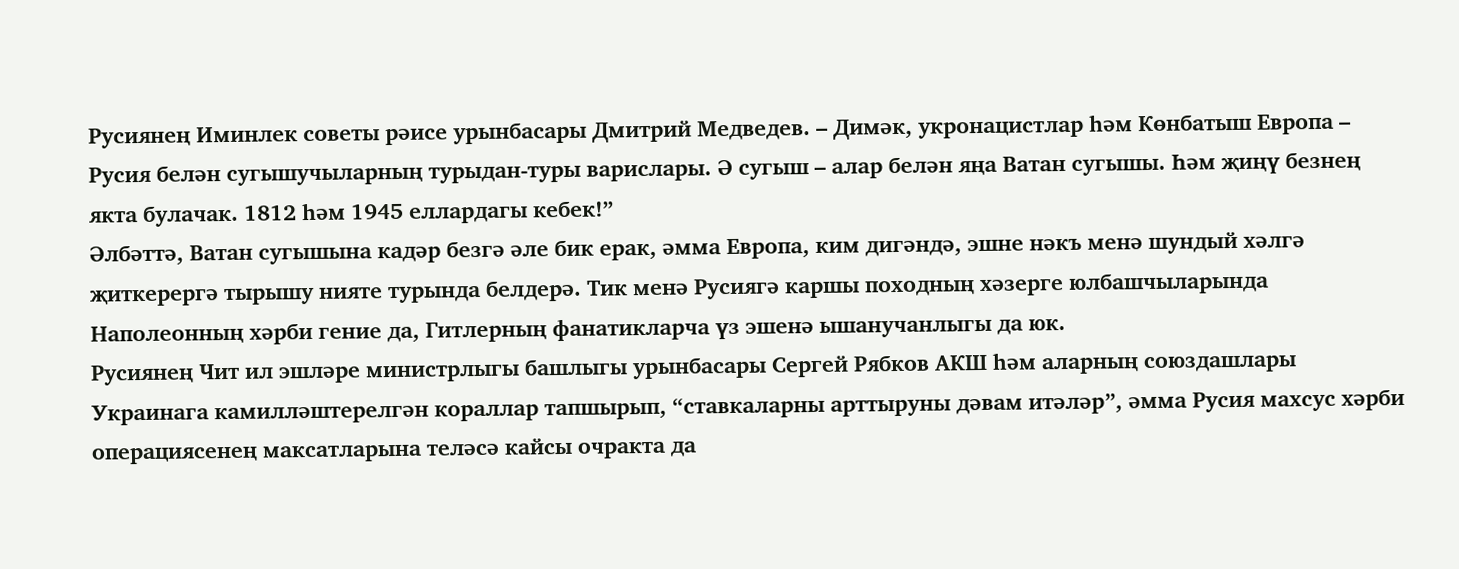Русиянең Иминлек советы рәисе урынбасары Дмитрий Медведев. – Димәк, укронацистлар һәм Көнбатыш Европа – Русия белән сугышучыларның турыдан-туры варислары. Ә сугыш – алар белән яңа Ватан сугышы. Һәм җиңү безнең якта булачак. 1812 һәм 1945 еллардагы кебек!”
Әлбәттә, Ватан сугышына кадәр безгә әле бик ерак, әмма Европа, ким дигәндә, эшне нәкъ менә шундый хәлгә җиткерергә тырышу нияте турында белдерә. Тик менә Русиягә каршы походның хәзерге юлбашчыларында Наполеонның хәрби гение да, Гитлерның фанатикларча үз эшенә ышанучанлыгы да юк.
Русиянең Чит ил эшләре министрлыгы башлыгы урынбасары Сергей Рябков АКШ һәм аларның союздашлары Украинага камилләштерелгән кораллар тапшырып, “ставкаларны арттыруны дәвам итәләр”, әмма Русия махсус хәрби операциясенең максатларына теләсә кайсы очракта да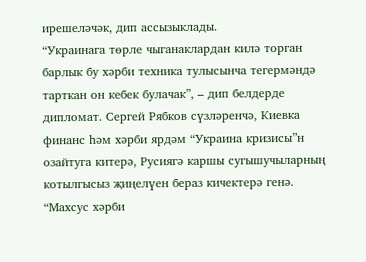ирешеләчәк, дип ассызыклады.
“Украинага төрле чыганаклардан килә торган барлык бу хәрби техника тулысынча тегермәндә тарткан он кебек булачак”, – дип белдерде дипломат. Сергей Рябков сүзләренчә, Киевка финанс һәм хәрби ярдәм “Украина кризисы”н озайтуга китерә, Русиягә каршы сугышучыларның котылгысыз җиңелүен бераз кичектерә генә.
“Махсус хәрби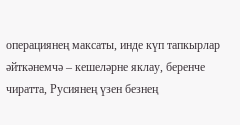операциянең максаты, инде күп тапкырлар әйткәнемчә – кешеләрне яклау, беренче чиратта, Русиянең үзен безнең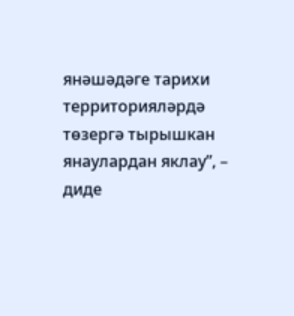янәшәдәге тарихи территорияләрдә төзергә тырышкан янаулардан яклау”, – диде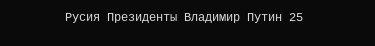Русия Президенты Владимир Путин 25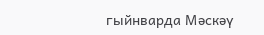гыйнварда Мәскәү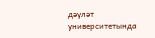дәүләт университетында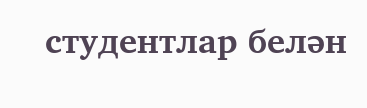студентлар белән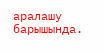аралашу барышында.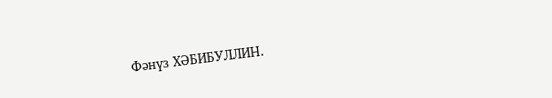Фәнүз ХӘБИБУЛЛИН.